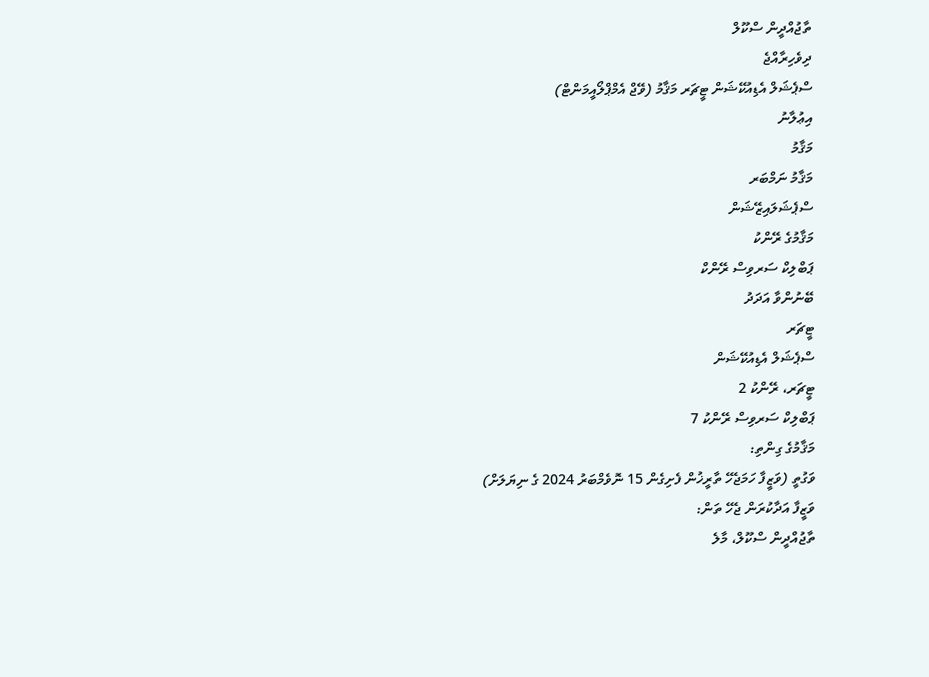ތާޖުއްދީން ސްކޫލް
ދިވެހިރާއްޖެ
ސްޕެޝަލް އެޑިއުކޭޝަން ޓީޗަރ މަޤާމު (ވޭޖް އެމްޕްލޯއީމަންޓް)
އިޢުލާނު
މަޤާމު
މަޤާމު ނަމްބަރ
ސްޕެޝަލައިޒޭޝަން
މަޤާމުގެ ރޭންކު
ޕަބްލިކް ސަރވިސް ރޭންކް
ބޭނުންވާ އަދަދު
ޓީޗަރ
ސްޕެޝަލް އެޑިއުކޭޝަން
ޓީޗަރ، ރޭންކު 2
ޕަބްލިކް ސަރވިސް ރޭންކު 7
މަޤާމުގެ ގިންތި:
ވަގުތީ (ވަޒީފާ ހަމަޖެހޭ ތާރީޚުން ފެށިގެން 15 ނޮވެމްބަރު 2024 ގެ ނިޔަލަށް)
ވަޒީފާ އަދާކުރަން ޖެހޭ ތަން:
ތާޖުއްދީން ސްކޫލް، މާލެ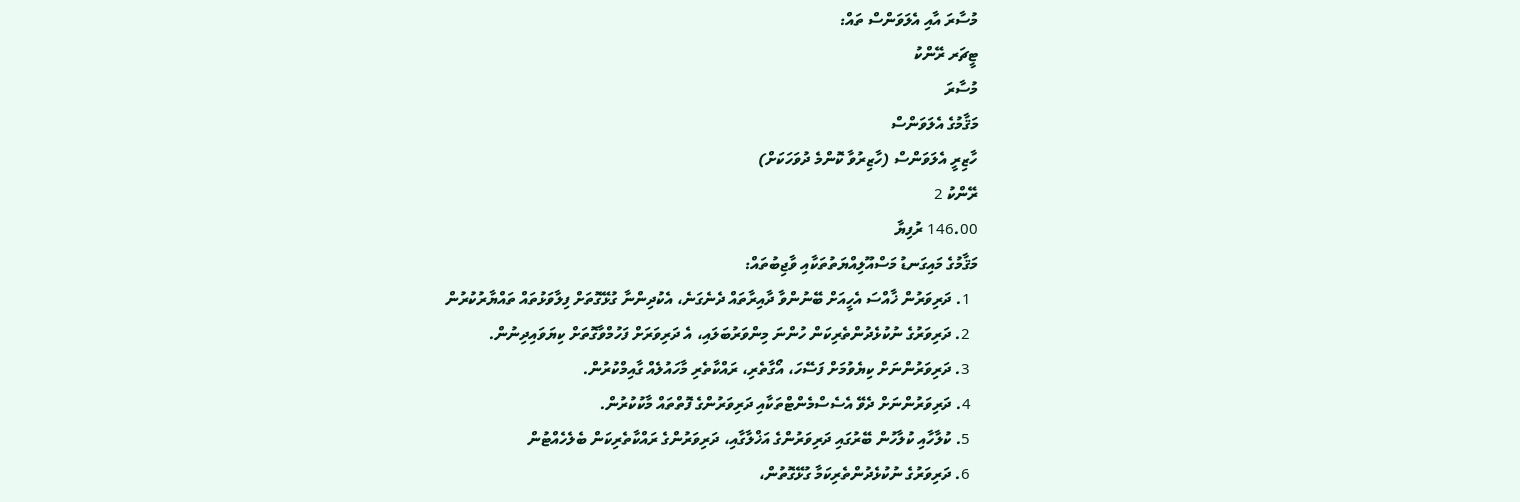މުސާރަ އާއި އެލަވަންސް ތައް:
ޓީޗަރ ރޭންކު
މުސާރަ
މަޤާމުގެ އެލަވަންސް
ހާޒިރީ އެލަވަންސް (ހާޒިރުވާ ކޮންމެ ދުވަހަކަށް)
ރޭންކު 2
146.00 ރުފިޔާ
މަޤާމުގެ މައިގަނޑު މަސްއޫލިއްޔަތުތަކާއި ވާޖިބުތައް:
  1. ދަރިވަރުން ޚާއްސަ އެހީއަށް ބޭނުންވާ ދާއިރާތައް ދެނެގަނެ، އެކުދިންނާ ގުޅޭގޮތަށް ފިލާވަޅުތައް ތައްޔާރުކުރުން
  2. ދަރިވަރުގެ ނުކުޅެދުންތެރިކަން ހުންނަ މިންވަރުބަލައި، އެ ދަރިވަރަށް ފަހުމްވާގޮތަށް ކިޔަވައިދިނުން.
  3. ދަރިވަރުންނަށް ކިޔެވުމަށް ފަސޭހަ، އޯގާތެރި، ރައްކާތެރި މާހައުލެއް ގާއިމްކުރުން.
  4. ދަރިވަރުންނަށް ދެވޭ އެސެސްމެންޓްތަކާއި ދަރިވަރުންގެ ފޮތްތައް މާކުކުރުން.
  5. ކުލާހާއި ކުލާހުން ބޭރުގައި ދަރިވަރުންގެ އަޚްލާގާއި، ދަރިވަރުންގެ ރައްކާތެރިކަން ބެލެހެއްޓުން
  6. ދަރިވަރުގެ ނުކުޅެދުންތެރިކަމާ ގުޅޭގޮތުން،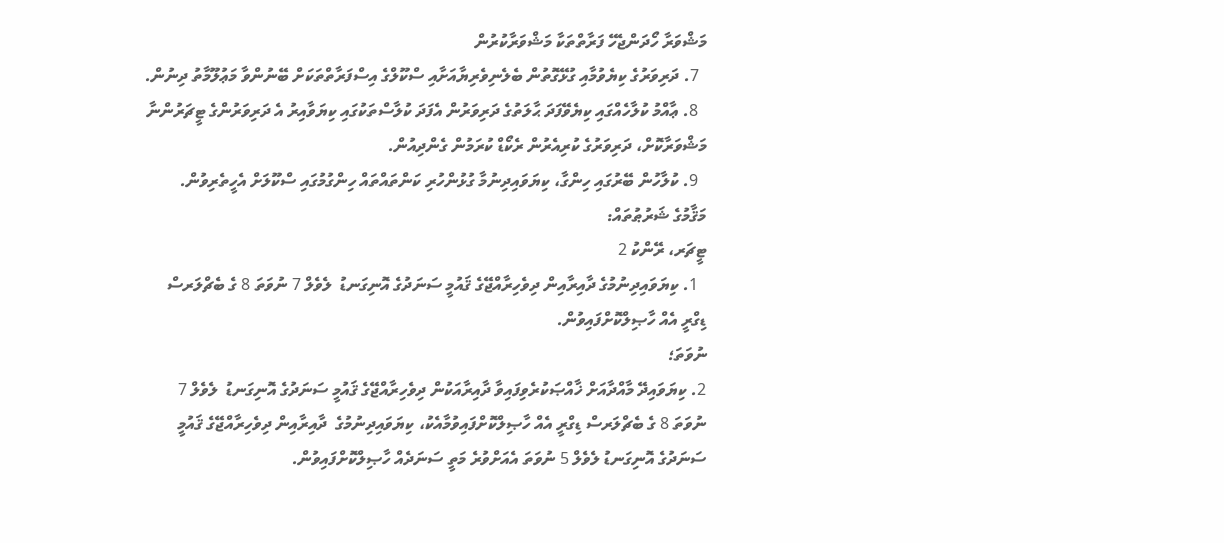މަޝްވަރާ ހޯދަންޖެހޭ ފަރާތްތަކާ މަޝްވަރާކުރުން
  7. ދަރިވަރުގެ ކިޔެވުމާއި ގުޅޭގޮތުން ބެލެނިވެރިޔާއަށާއި ސްކޫލްގެ އިސްފަރާތްތަކަށް ބޭނުންވާ މަޢުލޫމާތު ދިނުން.
  8. ޢާއްމު ކުލާހެއްގައި ކިޔެވޭފަދަ ޙާލަތުގެ ދަރިވަރުން އެފަދަ ކުލާސްތަކުގައި ކިޔަވާއިރު އެ ދަރިވަރުންގެ ޓީޗަރުންނާ މަޝްވަރާކޮށް، ދަރިވަރުގެ ކުރިއެރުން ރެކޯޑް ކުރަމުން ގެންދިއުން.
  9. ކުލާހުން ބޭރުގައި ހިންގާ، ކިޔަވައިދިނުމާ ގުޅުންހުރި ކަންތައްތައް ހިންގުމުގައި ސްކޫލަށް އެހީތެރިވުން.
މަޤާމުގެ ޝަރުޠުތައް:
ޓީޗަރ، ރޭންކު 2
  1. ކިޔަވައިދިނުމުގެ ދާއިރާއިން ދިވެހިރާއްޖޭގެ ޤައުމީ ސަނަދުގެ އޮނިގަނޑު  ލެވެލް 7 ނުވަތަ 8 ގެ ބެޗްލަރސް ޑިގްރީ އެއް ހާޞިލްކޮށްފައިވުން.
ނުވަތަ؛
2. ކިޔަވައިދޭ މާއްދާއަށް ޚާއްޞަކުރެވިފައިވާ ދާއިރާއަކުން ދިވެހިރާއްޖޭގެ ޤައުމީ ސަނަދުގެ އޮނިގަނޑު  ލެވެލް 7 ނުވަތަ 8 ގެ ބެޗްލަރސް ޑިގްރީ އެއް ހާޞިލްކޮށްފައިވުމާއެކު، ކިޔަވައިދިނުމުގެ  ދާއިރާއިން ދިވެހިރާއްޖޭގެ ޤައުމީ ސަނަދުގެ އޮނިގަނޑު ލެވެލް 5 ނުވަތަ އެއަށްވުރެ މަތީ ސަނަދެއް ހާޞިލްކޮށްފައިވުން.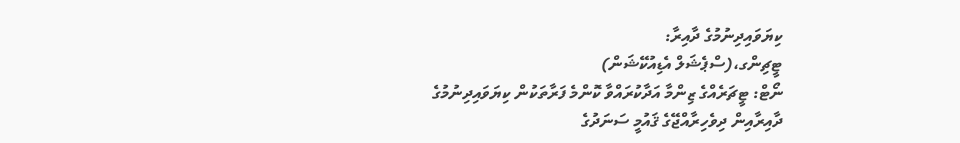ކިޔަވައިދިނުމުގެ ދާއިރާ:
ޓީޗިންގ،(ސްޕެޝަލް އެޑިއުކޭޝަން)
ނޯޓް: ޓީޗަރެއްގެ ޒިންމާ އަދާކުރައްވާ ކޮންމެ ފަރާތަކުން ކިޔަވައިދިނުމުގެ ދާއިރާއިން ދިވެހިރާއްޖޭގެ ޤައުމީ ސަނަދުގެ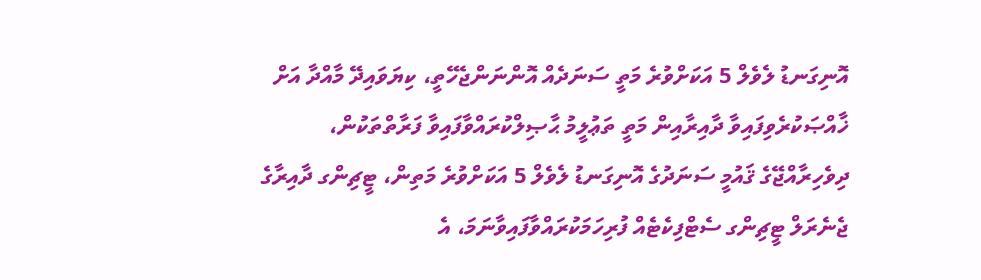އޮނިގަނޑު ލެވެލް 5 އަކަށްވުރެ މަތީ ސަނަދެއް އޮންނަންޖެހޭތީ، ކިޔަވައިދޭ މާއްދާ އަށް ޚާއްޞަކުރެވިފައިވާ ދާއިރާއިން މަތީ ތަޢުލީމު ޙާޞިލްކުރައްވާފައިވާ ފަރާތްތަކުން، ދިވެހިރާއްޖޭގެ ޤައުމީ ސަނަދުގެ އޮނިގަނޑު ލެވެލް 5 އަކަށްވުރެ މަތިން، ޓީޗިންގ ދާއިރާގެ  ޖެނެރަލް ޓީޗިންގ ސެޓްފިކެޓެއް ފުރިހަމަކުރައްވާފައިވާނަމަ، އެ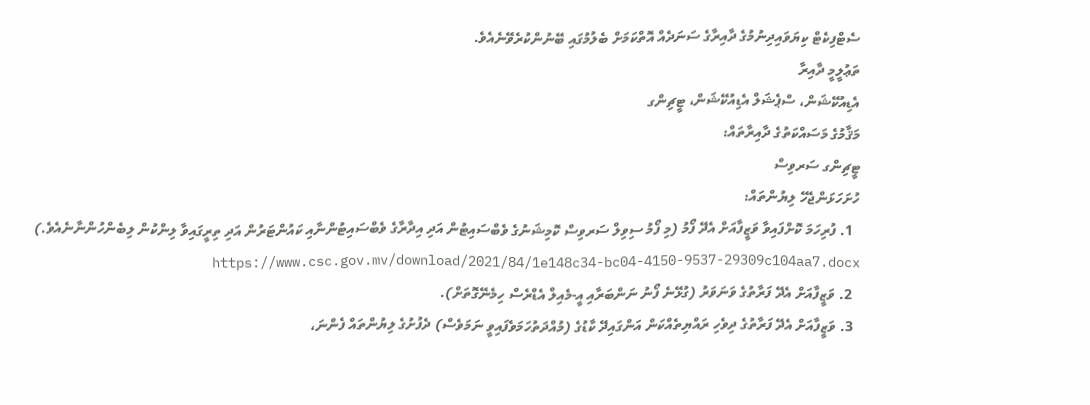ސެޓްފިކެޓް ކިޔަވައިދިނުމުގެ ދާއިރާގެ ސަނަދެއް އޮތްކަމަށް ބެލުމުގައި ބޭނުންކުރެވޭނެއެވެ.
ތަޢުލީމީ ދާއިރާ
އެޑިއުކޭޝަން، ސްޕެޝަލް އެޑިއުކޭޝަން، ޓީޗިންގ
މަޤާމުގެ މަސައްކަތުގެ ދާއިރާތައް:
ޓީޗިންގ ސަރވިސް
ހުށަހަޅަންޖެހޭ ލިޔުންތައް:
  1. ފުރިހަމަ ކޮށްފައިވާ ވަޒީފާއަށް އެދޭ ފޯމު (މި ފޯމު ސިވިލް ސަރވިސް ކޮމިޝަނުގެ ވެބްސައިޓުން އަދި އިދާރާގެ ވެބްސައިޓުންނާއި ކައުންޓަރުން އަދި ތިރީގައިވާ ލިންކުން ލިބެންހުންނާނެއެވެ.)  https://www.csc.gov.mv/download/2021/84/1e148c34-bc04-4150-9537-29309c104aa7.docx
  2. ވަޒީފާއަށް އެދޭ ފަރާތުގެ ވަނަވަރު (ގުޅޭނެ ފޯނު ނަންބަރާއި އީ-މެއިލް އެޑްރެސް ހިމެނޭގޮތަށް).
  3. ވަޒީފާއަށް އެދޭ ފަރާތުގެ ދިވެހި ރައްޔިތެއްކަން އަންގައިދޭ ކާޑުގެ (މުއްދަތުހަމަވެފައިވީ ނަމަވެސް) ދެފުށުގެ ލިޔުންތައް ފެންނަ،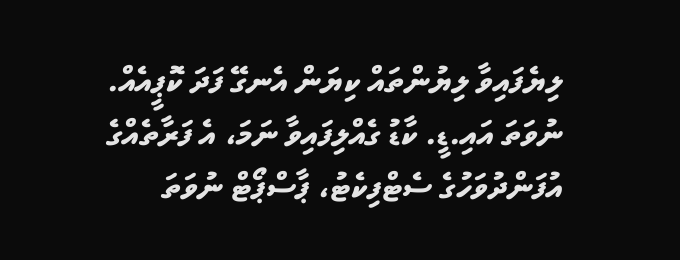ލިޔެފައިވާ ލިޔުންތައް ކިޔަން އެނގޭ ފަދަ ކޮޕީއެއް. ނުވަތަ އައި.ޑީ. ކާޑު ގެއްލިފައިވާ ނަމަ، އެ ފަރާތެއްގެ އުފަންދުވަހުގެ ސެޓްފިކެޓު، ޕާސްޕޯޓް ނުވަތަ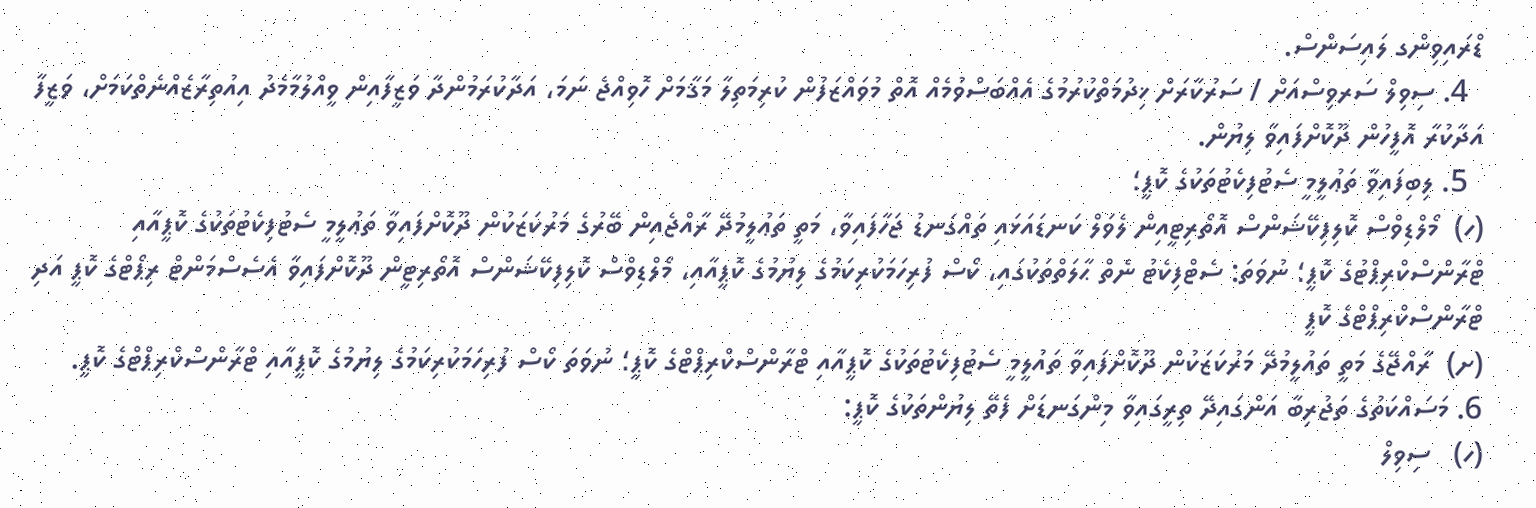ޑްރައިވިންގ ލައިސަންސް.
  4. ސިވިލް ސަރވިސްއަށް / ސަރުކާރަށް ޚިދުމަތްކުރުމުގެ އެއްބަސްވުމެއް އޮތް މުވައްޒަފުން ކުރިމަތިލާ މަޤާމަށް ހޮވިއްޖެ ނަމަ، އަދާކުރަމުންދާ ވަޒީފާއިން ވީއްލުމާމެދު އިއުތިރާޒެއްނެތްކަމަށް، ވަޒީފާ އަދާކުރާ އޮފީހުން ދޫކޮށްފައިވާ ލިޔުން.
  5. ލިބިފައިވާ ތަޢުލީމީ ސެޓުފިކެޓުތަކުގެ ކޮޕީ؛
(ހ)  މޯލްޑިވްސް ކޮލިފިކޭޝަންސް އޮތޯރިޓީއިން ލެވަލް ކަނޑައަޅައި ތައްގަނޑު ޖަހާފައިވާ، މަތީ ތަޢުލީމުދޭ ރާއްޖެއިން ބޭރުގެ މަރުކަޒަކުން ދޫކޮށްފައިވާ ތަޢުލީމީ ސެޓުފިކެޓުތަކުގެ ކޮޕީއާއި ޓްރާންސްކްރިޕްޓުގެ ކޮޕީ؛ ނުވަތަ: ސެޓްފިކެޓު ނެތް ޙާލަތްތަކުގައި، ކޯސް ފުރިހަމަކުރިކަމުގެ ލިޔުމުގެ ކޮޕީއާއި، މޯލްޑިވްސް ކޮލިފިކޭޝަންސް އޮތޯރިޓީން ދޫކޮށްފައިވާ އެސެސްމަންޓް ރިޕޯޓްގެ ކޮޕީ އަދި ޓްރާންސްކްރިޕްޓްގެ ކޮޕީ
(ށ)  ރާއްޖޭގެ މަތީ ތައުލީމުދޭ މަރުކަޒަކުން ދޫކޮށްފައިވާ ތައުލީމީ ސެޓުފިކެޓުތަކުގެ ކޮޕީއާއި ޓްރާންސްކްރިޕްޓްގެ ކޮޕީ؛ ނުވަތަ ކޯސް ފުރިހަމަކުރިކަމުގެ ލިޔުމުގެ ކޮޕީއާއި ޓްރާންސްކްރިޕްޓްގެ ކޮޕީ.
6. މަސައްކަތުގެ ތަޖުރިބާ އަންގައިދޭ ތިރީގައިވާ މިންގަނޑަށް ފެތޭ ލިޔުންތަކުގެ ކޮޕީ:
(ހ)   ސިވިލް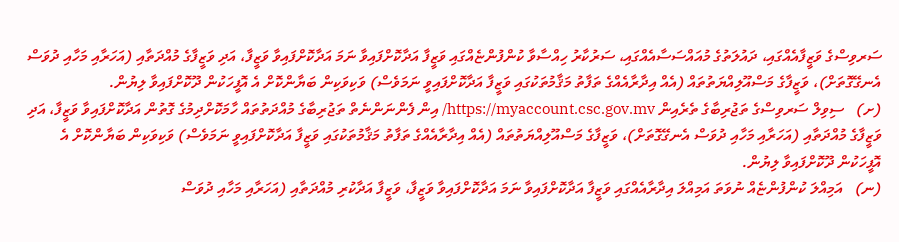ސަރވިސްގެ ވަޒީފާއެއްގައި، ދައުލަތުގެ މުއައްސަސާއެއްގައި، ސަރުކާރު ހިއްސާވާ ކުންފުންޏެއްގައި ވަޒީފާ އަދާކޮށްފައިވާ ނަމަ އަދާކޮށްފައިވާ ވަޒީފާ، އަދި ވަޒީފާގެ މުއްދަތާއި (އަހަރާއި މަހާއި ދުވަސް އެނގޭގޮތަށް)، ވަޒީފާގެ މަސްއޫލިއްޔަތުތައް (އެއް އިދާރާއެއްގެ ތަފާތު މަޤާމުތަކުގައި ވަޒީފާ އަދާކޮށްފައިވީ ނަމަވެސް) ވަކިވަކިން ބަޔާންކޮށް އެ އޮފީހަކުން ދޫކޮށްފައިވާ ލިޔުން.
(ށ)   ސިވިލް ސަރވިސްގެ ތަޖުރިބާގެ ތެރެއިން https://myaccount.csc.gov.mv/ އިން ފެންނަންނެތް ތަޖުރިބާގެ މުއްދަތުތައް ހާމަކޮށްދިމުގެ ގޮތުން އަދާކޮށްފައިވާ ވަޒީފާ، އަދި ވަޒީފާގެ މުއްދަތާއި (އަހަރާއި މަހާއި ދުވަސް އެނގޭގޮތަށް)، ވަޒީފާގެ މަސްއޫލިއްޔަތުތައް (އެއް އިދާރާއެއްގެ ތަފާތު މަޤާމުތަކުގައި ވަޒީފާ އަދާކޮށްފައިވީ ނަމަވެސް) ވަކިވަކިން ބަޔާންކޮށް އެ އޮފީހަކުން ދޫކޮށްފައިވާ ލިޔުން.
(ނ)   އަމިއްލަ ކުންފުންޏެއް ނުވަތަ އަމިއްލަ އިދާރާއެއްގައި ވަޒީފާ އަދާކޮށްފައިވާ ނަމަ އަދާކޮށްފައިވާ ވަޒީފާ، ވަޒީފާ އަދާކުރި މުއްދަތާއި (އަހަރާއި މަހާއި ދުވަސް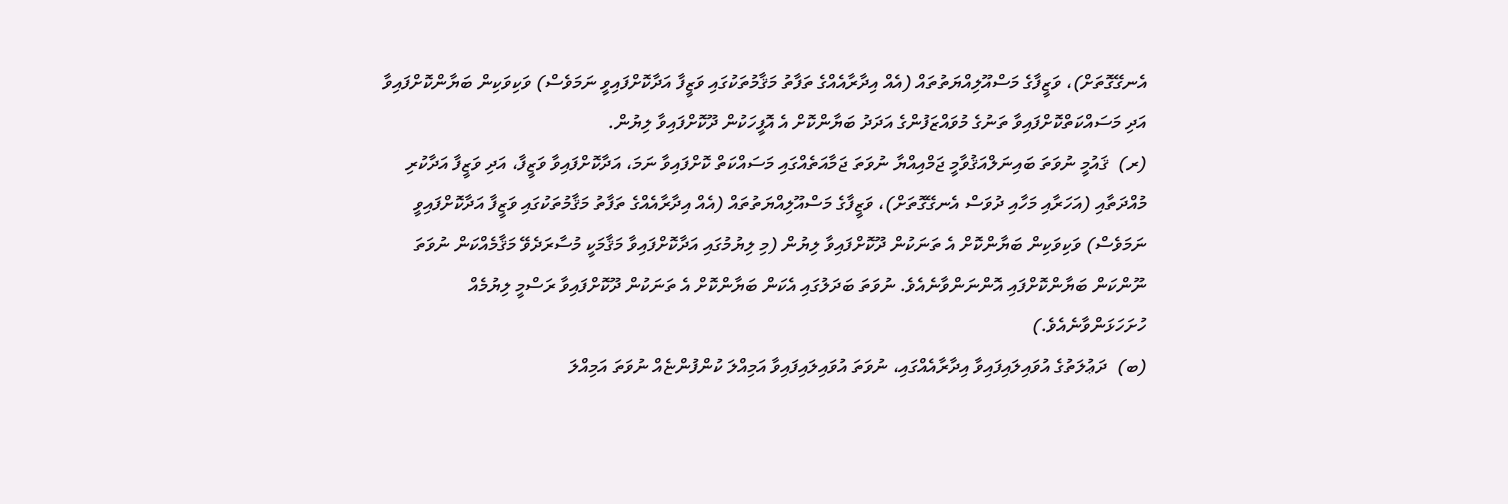އެނގޭގޮތަށް)، ވަޒީފާގެ މަސްއޫލިއްޔަތުތައް (އެއް އިދާރާއެއްގެ ތަފާތު މަޤާމުތަކުގައި ވަޒީފާ އަދާކޮށްފައިވީ ނަމަވެސް) ވަކިވަކިން ބަޔާންކޮށްފައިވާ އަދި މަސައްކަތްކޮށްފައިވާ ތަނުގެ މުވައްޒަފުންގެ އަދަދު ބަޔާންކޮށް އެ އޮފީހަކުން ދޫކޮށްފައިވާ ލިޔުން.
(ރ)  ޤައުމީ ނުވަތަ ބައިނަލްއަޤުވާމީ ޖަމްއިއްޔާ ނުވަތަ ޖަމާއަތެއްގައި މަސައްކަތް ކޮށްފައިވާ ނަމަ، އަދާކޮށްފައިވާ ވަޒީފާ، އަދި ވަޒީފާ އަދާކުރި މުއްދަތާއި (އަހަރާއި މަހާއި ދުވަސް އެނގޭގޮތަށް)، ވަޒީފާގެ މަސްއޫލިއްޔަތުތައް (އެއް އިދާރާއެއްގެ ތަފާތު މަޤާމުތަކުގައި ވަޒީފާ އަދާކޮށްފައިވީ ނަމަވެސް) ވަކިވަކިން ބަޔާންކޮށް އެ ތަނަކުން ދޫކޮށްފައިވާ ލިޔުން (މި ލިޔުމުގައި އަދާކޮށްފައިވާ މަޤާމަކީ މުސާރަދެވޭ މަޤާމެއްކަން ނުވަތަ ނޫންކަން ބަޔާންކޮށްފައި އޮންނަންވާނެއެވެ. ނުވަތަ ބަދަލުގައި އެކަން ބަޔާންކޮށް އެ ތަނަކުން ދޫކޮށްފައިވާ ރަސްމީ ލިޔުމެއް ހުށަހަޅަންވާނެއެވެ.)
(ބ)  ދަޢުލަތުގެ އުވައިލައިފައިވާ އިދާރާއެއްގައި، ނުވަތަ އުވައިލައިފައިވާ އަމިއްލަ ކުންފުންޏެއް ނުވަތަ އަމިއްލަ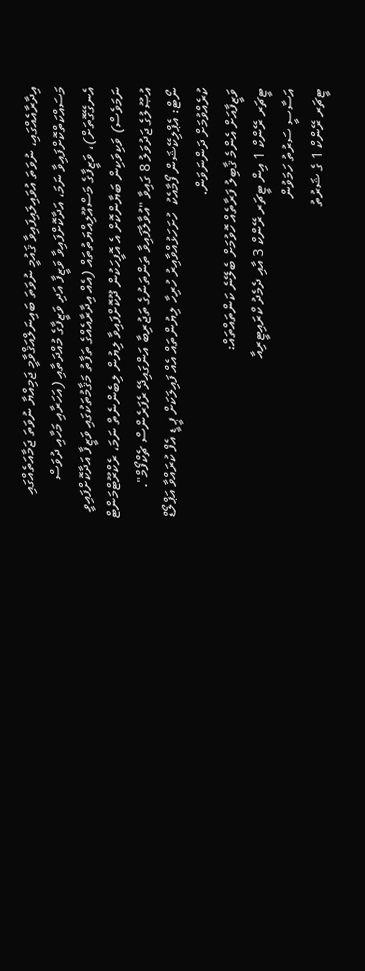އިދާރާއެއްގައި، ނުވަތަ އުވައިލައިފައިވާ ޤައުމީ ނުވަތަ ބައިނަލްއަޤްވާމީ ޖަމިއްޔާ ނުވަތަ ޖަމާއަތެއްގައި މަސައްކަތްކޮށްފައިވާ ނަމަ، އަދާކޮށްފައިވާ ވަޒީފާ އަދި ވަޒީފާގެ މުއްދަތާއި (އަހަރާއި މަހާއި ދުވަސް އެނގޭގޮތަށް)، ވަޒީފާގެ މަސްއޫލިއްޔަތުތައް (އެއް އިދާރާއެއްގެ ތަފާތު މަޤާމުތަކުގައި ވަޒީފާ އަދާކޮށްފައިވީ ނަމަވެސް) ވަކިވަކިން ބަޔާންކޮށް އެ އޮފީހަކުން ދޫކޮށްފައިވާ ލިޔުން ލިބެންނެތް ނަމަ، ރެކްރޫޓްމަންޓް އުޞޫލުގެ ޖަދުވަލު 8 ގައިވާ "އުވާލާފައިވާ ތަންތަނުގެ ތަޖުރިބާ އަންގައިދޭ ރެފަރެންސް ޗެކްފޯމް".
ނޯޓް: އެޕްލިކޭޝަން ފޯމާއެކު  ހުށަހަޅުއްވާއިރު ހުރިހާ ލިޔުންތައް އެއް ފައިލަކަށް ޕީ ޑީ އެފް ކުރައްވާ އަޕްލޯޑް ކުރެއްވުމަށް ދަންނަވަން.
ވަޒީފާއަށް އެންމެ ޤާބިލު ފަރާތެއް ހޮވުމަށް ބެލޭނެ ކަންތައްތައް:
ޓީޗަރ ރޭންކް 1 އިން ޓީޗަރ ރޭންކް 3 އާއި ދެމެދު ކްރައިޓީރިއާ
އަސާސީ ސަރުތު ހަމަވުން
ޓީޗަރ ރޭންކް 1 ގެ ޝަރުތު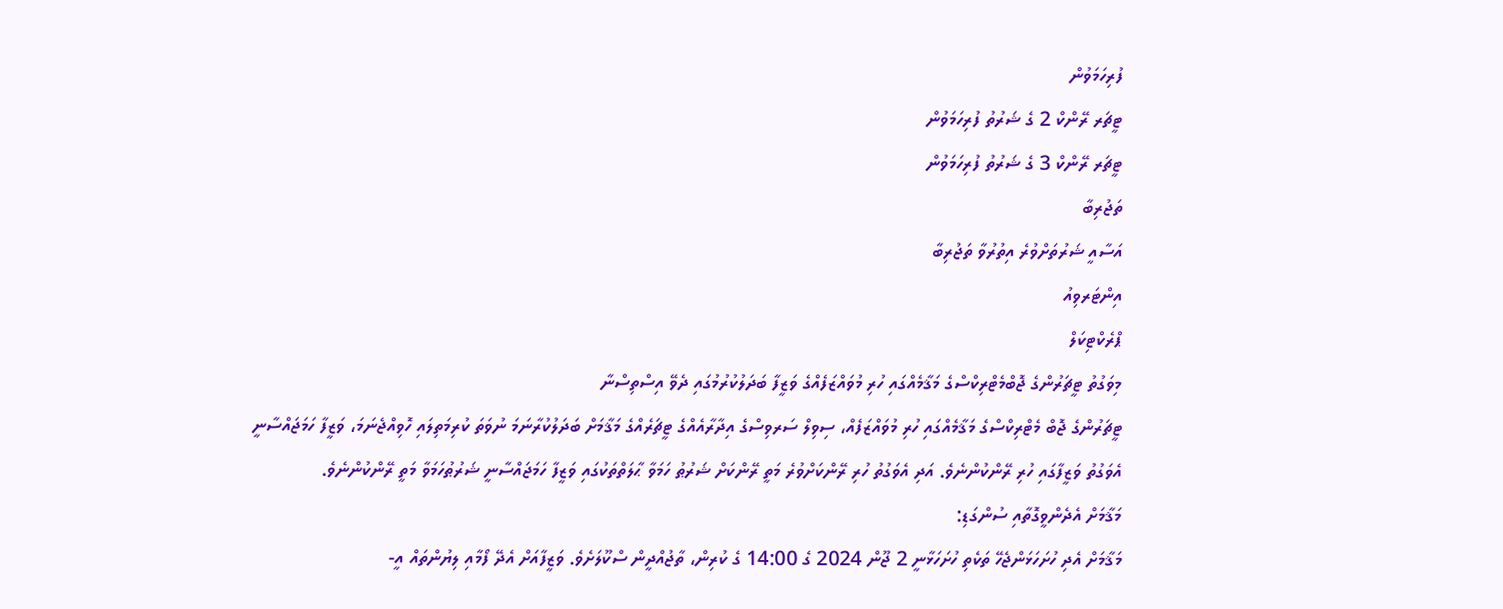ފުރިހަމަވުން
ޓީޗަރ ރޭންކް 2 ގެ ޝަރުތު ފުރިހަމަވުން
ޓީޗަރ ރޭންކް 3 ގެ ޝަރުތު ފުރިހަމަވުން
ތަޖުރިބާ
އަސާއީ ޝަރުތަށްވުރެ އިތުރުވާ ތަޖުރިބާ
އިންޓަރވިއު
ޕްރެކްޓިކަލް
މިވަގުތު ޓީޗަރުންގެ ޖޮބްމެޓްރިކްސްގެ މަޤާމެއްގައި ހުރި މުވައްޒަފެއްގެ ވަޒީފާ ބަދަލުކުރުމުގައި ދެވޭ އިސްތިސްނާ
ޓީޗަރުންގެ ޖޮބް މެޓްރިކްސްގެ މަޤާމެއްގައި ހުރި މުވައްޒަފެއް، ސިވިލް ސަރވިސްގެ އިދާރާއެއްގެ ޓީޗަރެއްގެ މަޤާމަށް ބަދަލުކުރާނަމަ ނުވަތަ ކުރިމަތިލައި ހޮވިއްޖެނަމަ، ވަޒީފާ ހަމަޖައްސާނީ އެވަގުތު ވަޒީފާގައި ހުރި ރޭންކުންނެވެ. އަދި އެވަގުތު ހުރި ރޭންކަށްވުރެ މަތީ ރޭންކަށް ޝަރުޠު ހަމަވާ ޙާލަތްތަކުގައި ވަޒީފާ ހަމަޖައްސާނީ ޝަރުޠުހަމަވާ މަތީ ރޭންކުންނެވެ.
މަޤާމަށް އެދެންވީގޮތާއި ސުންގަޑި:
މަޤާމަށް އެދި ހުށަހަޅަންޖެހޭ ތަކެތި ހުށަހަޅާނީ 2 ޖޫން 2024 ގެ 14:00 ގެ ކުރިން، ތާޖުއްދީން ސްކޫލަށެވެ. ވަޒީފާއަށް އެދޭ ފޯމާއި ލިޔުންތައް އީ-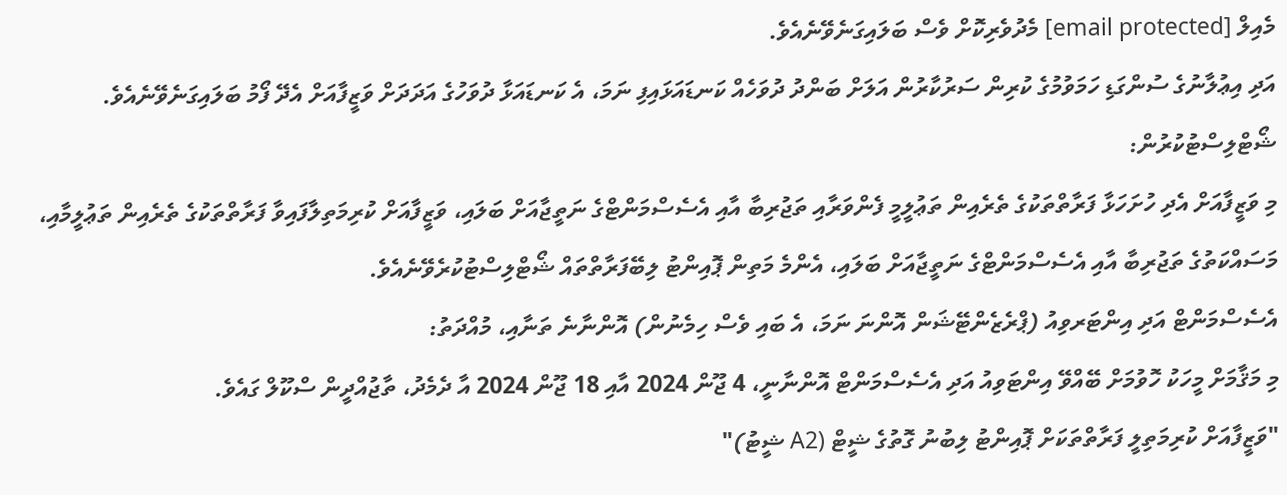މެއިލް [email protected] މެދުވެރިކޮށް ވެސް ބަލައިގަނެވޭނެއެވެ.
އަދި އިޢުލާނުގެ ސުންގަޑި ހަމަވުމުގެ ކުރިން ސަރުކާރުން އަލަށް ބަންދު ދުވަހެއް ކަނޑައަޅައިފި ނަމަ، އެ ކަނޑައަޅާ ދުވަހުގެ އަދަދަށް ވަޒީފާއަށް އެދޭ ފޯމު ބަލައިގަނެވޭނެއެވެ.
ޝޯޓްލިސްޓުކުރުން:
މި ވަޒީފާއަށް އެދި ހުށަހަޅާ ފަރާތްތަކުގެ ތެރެއިން ތަޢުލީމީ ފެންވަރާއި ތަޖުރިބާ އާއި އެސެސްމަންޓްގެ ނަތީޖާއަށް ބަލައި، ވަޒީފާއަށް ކުރިމަތިލާފައިވާ ފަރާތްތަކުގެ ތެރެއިން ތަޢުލީމާއި، މަސައްކަތުގެ ތަޖުރިބާ އާއި އެސެސްމަންޓްގެ ނަތީޖާއަށް ބަލައި، އެންމެ މަތިން ޕޮއިންޓު ލިބޭފަރާތްތައް ޝޯޓްލިސްޓުކުރެވޭނެއެވެ.
އެސެސްމަންޓް އަދި އިންޓަރވިއު (ޕްރެޒެންޓޭޝަން އޮންނަ ނަމަ، އެ ބައި ވެސް ހިމެނުން) އޮންނާނެ ތަނާއި، މުއްދަތު:
މި މަޤާމަށް މީހަކު ހޮވުމަށް ބޭއްވޭ އިންޓަވިއު އަދި އެސެސްމަންޓް އޮންނާނީ، 4 ޖޫން 2024 އާއި 18 ޖޫން 2024 އާ ދެމެދު، ތާޖުއްދީން ސްކޫލް ގައެވެ.
"ވަޒީފާއަށް ކުރިމަތިލީ ފަރާތްތަކަށް ޕޮއިންޓު ލިބުނު ގޮތުގެ ޝީޓް (A2 ޝީޓު)"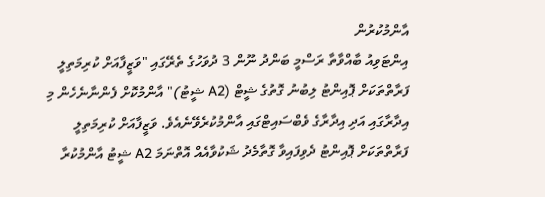އާންމުކުރުން
އިންޓަވިއު ބާއްވާތާ ރަސްމީ ބަންދު ނޫން 3 ދުވަހުގެ ތެރޭގައި "ވަޒީފާއަށް ކުރިމަތިލީ ފަރާތްތަކަށް ޕޮއިންޓު ލިބުނު ގޮތުގެ ޝީޓް (A2 ޝީޓު)" އާންމުކޮށް ފެންނާނެހެން މި އިދާރާގައި އަދި އިދާރާގެ ވެބްސައިޓްގައި އާންމުކުރެވޭނެއެވެ. ވަޒީފާއަށް ކުރިމަތިލީ ފަރާތްތަކަށް ޕޮއިންޓު ދެވިފައިވާ ގޮތާމެދު ޝަކުވާއެއް އޮތްނަމަ A2 ޝީޓު އާންމުކުރާ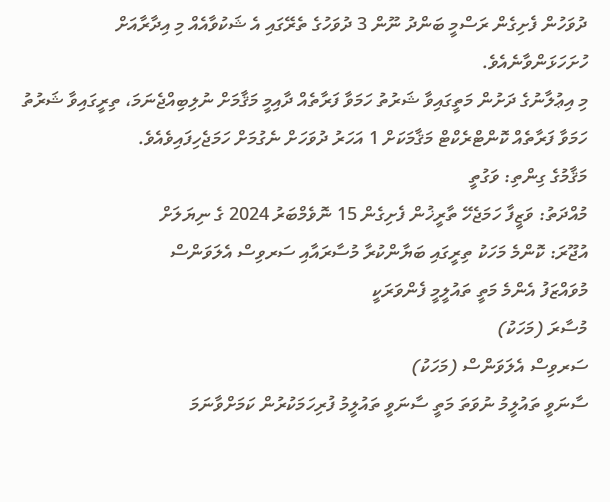ދުވަހުން ފެށިގެން ރަސްމީ ބަންދު ނޫން 3 ދުވަހުގެ ތެރޭގައި އެ ޝަކުވާއެއް މި އިދާރާއަށް ހުށަހަޅަންވާނެއެވެ.
މި އިޢުލާނުގެ ދަށުން މަތީގައިވާ ޝަރުތު ހަމަވާ ފަރާތެއް ދާއިމީ މަޤާމަށް ނުލިބިއްޖެނަމަ، ތިރީގައިވާ ޝަރުތު ހަމަވާ ފަރާތެއް ކޮންޓްރެކްޓް މަޤާމަކަށް 1 އަހަރު ދުވަހަށް ނެގުމަށް ހަމަޖެހިފައިވެއެވެ.
މަޤާމުގެ ގިންތި: ވަގުތީ
މުއްދަތު: ވަޒީފާ ހަމަޖެހޭ ތާރީޚުން ފެށިގެން 15 ނޮވެމްބަރު 2024 ގެ ނިޔަލަށް
އުޖޫރަ: ކޮންމެ މަހަކު ތިރީގައި ބަޔާންކުރާ މުސާރައާއި ސަރވިސް އެލަވަންސް
މުވައްޒަފު އެންމެ މަތީ ތައުލީމީ ފެންވަރަކީ
މުސާރަ (މަހަކު)
ސަރވިސް އެލަވަންސް (މަހަކު)
ސާނަވީ ތައުލީމު ނުވަތަ މަތީ ސާނަވީ ތައުލީމު ފުރިހަމަކުރުން ކަމަށްވާނަމަ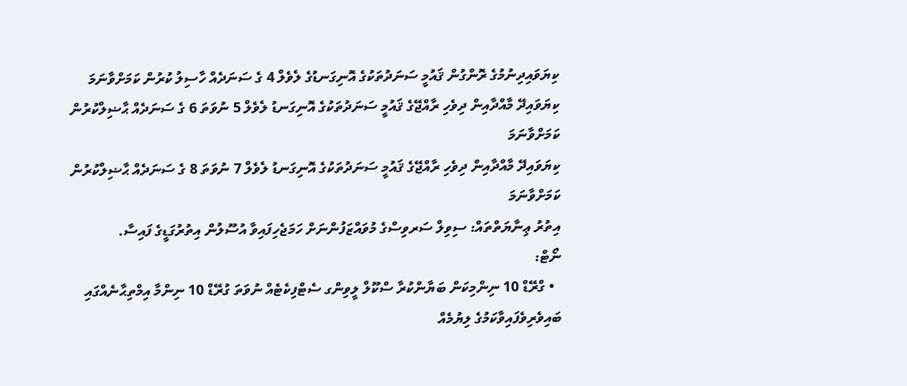ކިޔަވައިދިނުމުގެ ރޮންގުން ޤައުމީ ސަނަދުތަކުގެ އޮނިގަނޑުގެ ލެވެލް 4 ގެ ސަނަދެއް ހާސިލު ކުރުން ކަމަށްވާނަމަ
ކިޔަވައިދޭ މާއްދާއިން ދިވެހި ރާއްޖޭގެ ޤައުމީ ސަނަދުތަކުގެ އޮނިގަނޑު ލެވެލް 5 ނުވަތަ 6 ގެ ސަނަދެއް ޙާޟިލްކުރުން ކަމަށްވާނަމަ
ކިޔަވައިދޭ މާއްދާއިން ދިވެހި ރާއްޖޭގެ ޤައުމީ ސަނަދުތަކުގެ އޮނިގަނޑު ލެވެލް 7 ނުވަތަ 8 ގެ ސަނަދެއް ޙާޟިލްކުރުން ކަމަށްވާނަމަ
އިތުރު ޢިނާޔަތްތައް: ސިވިލް ސަރވިސްގެ މުވައްޒަފުންނަށް ހަމަޖެހިފައިވާ އުސޫލުން އިތުރުގަޑީގެ ފައިސާ.
ނޯޓް:
  • ގްރޭޑް 10 ނިންމިކަން ބަޔާންކުރާ ސްކޫލް ލީވިންގ ސެޓްފިކެޓެއް ނުވަތަ ގުރޭޑް 10 ނިންމާ އިމްތިޙާނެއްގައި ބައިވެރިވެފައިވާކަމުގެ ލިޔުމެއް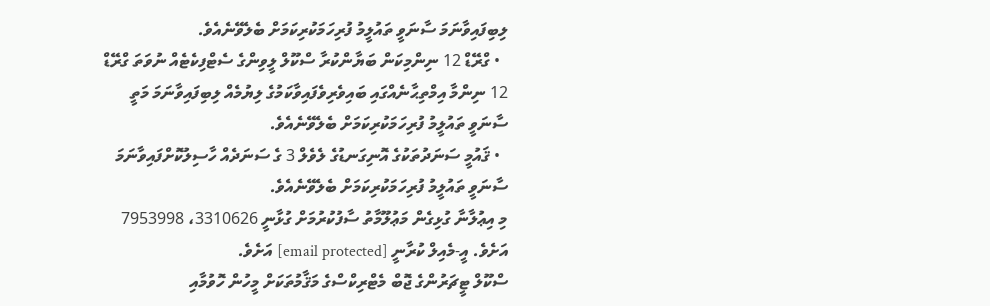ލިބިފައިވާނަމަ ސާނަވީ ތައުލީމު ފުރިހަމަކުރިކަމަށް ބެލެވޭނެއެވެ.
  • ގްރޭޑް 12 ނިންމިކަން ބަޔާންކުރާ ސްކޫލް ލީވިންގެ ސެޓްފިކެޓެއް ނުވަތަ ގްރޭޑް 12 ނިންމާ އިމްތިޙާނެއްގައި ބައިވެރިވެފައިވާކަމުގެ ލިޔުމެއް ލިބިފައިވާނަމަ މަތީ ސާނަވީ ތައުލީމު ފުރިހަމަކުރިކަމަށް ބެލެވޭނެއެވެ.
  • ޤައުމީ ސަނަދުތަކުގެ އޮނިގަނޑުގެ ލެވެލް 3 ގެ ސަނަދެއް ހާސިލުކޮށްފައިވާނަމަ ސާނަވީ ތައުލީމު ފުރިހަމަކުރިކަމަށް ބެލެވޭނެއެވެ.
މި އިޢުލާނާ ގުޅިގެން މަޢުލޫމާތު ސާފުކުރުމަށް ގުޅާނީ 3310626، 7953998 އަށެވެ. އީ-މެއިލް ކުރާނީ [email protected] އަށެވެ.
ސްކޫލް ޓީޗަރުންގެ ޖޮބް މެޓްރިކްސްގެ މަޤާމުތަކަށް މީހުން ހޮވުމާއި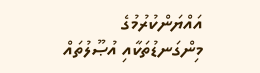އައްޔަންކުރުމުގެ މިންގަނޑުތަކާއި އުޞޫލުތައް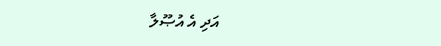އަދި އެ އުޞޫލާ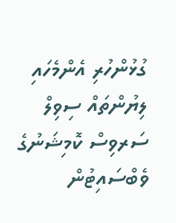ގުޅުންހުރި އެންމެހައި ލިޔުންތައް ސިވިލް ސަރވިސް ކޮމިޝަނުގެ ވެބްސައިޓުން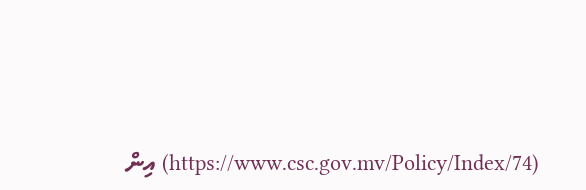(https://www.csc.gov.mv/Policy/Index/74) އިން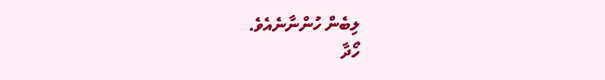ލިބެން ހުންނާނެއެވެ.
ހޯދާ